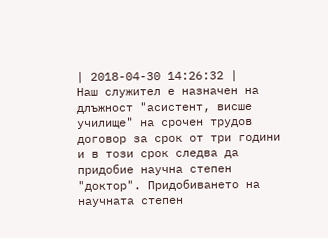| 2018-04-30 14:26:32 |
Наш служител е назначен на длъжност "асистент, висше училище" на срочен трудов договор за срок от три години и в този срок следва да придобие научна степен "доктор". Придобиването на научната степен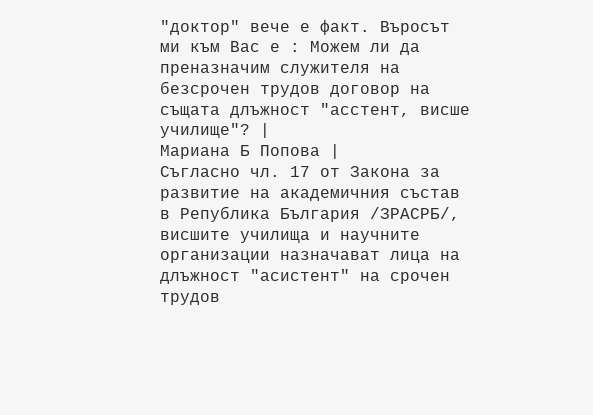"доктор" вече е факт. Въросът ми към Вас е : Можем ли да преназначим служителя на безсрочен трудов договор на същата длъжност "асстент, висше училище"? |
Мариана Б Попова |
Съгласно чл. 17 от Закона за развитие на академичния състав в Република България /ЗРАСРБ/, висшите училища и научните организации назначават лица на длъжност "асистент" на срочен трудов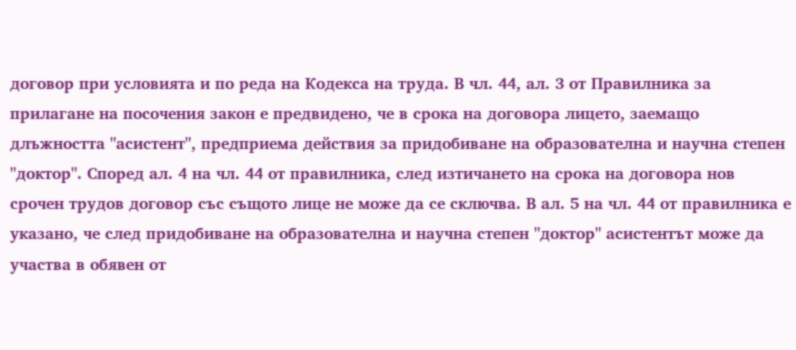договор при условията и по реда на Кодекса на труда. В чл. 44, ал. 3 от Правилника за прилагане на посочения закон е предвидено, че в срока на договора лицето, заемащо длъжността "асистент", предприема действия за придобиване на образователна и научна степен "доктор". Според ал. 4 на чл. 44 от правилника, след изтичането на срока на договора нов срочен трудов договор със същото лице не може да се сключва. В ал. 5 на чл. 44 от правилника е указано, че след придобиване на образователна и научна степен "доктор" асистентът може да участва в обявен от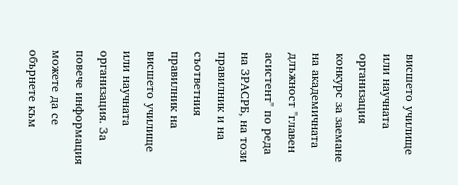висшето училище или научната организация конкурс за заемане на академичната длъжност "главен асистент" по реда на ЗРАСРБ, на този правилник и на съответния правилник на висшето училище или научната организация. За повече информация можете да се обърнете към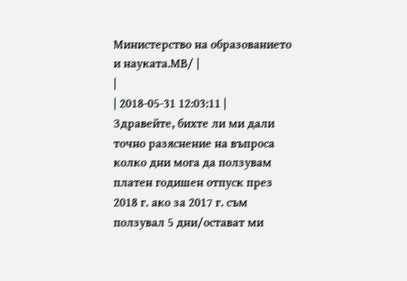Министерство на образованието и науката.МВ/ |
|
| 2018-05-31 12:03:11 |
Здравейте, бихте ли ми дали точно разяснение на въпроса колко дни мога да ползувам платен годишен отпуск през 2018 г. ако за 2017 г. съм ползувал 5 дни/остават ми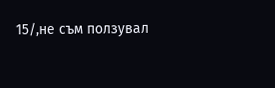15/,не съм ползувал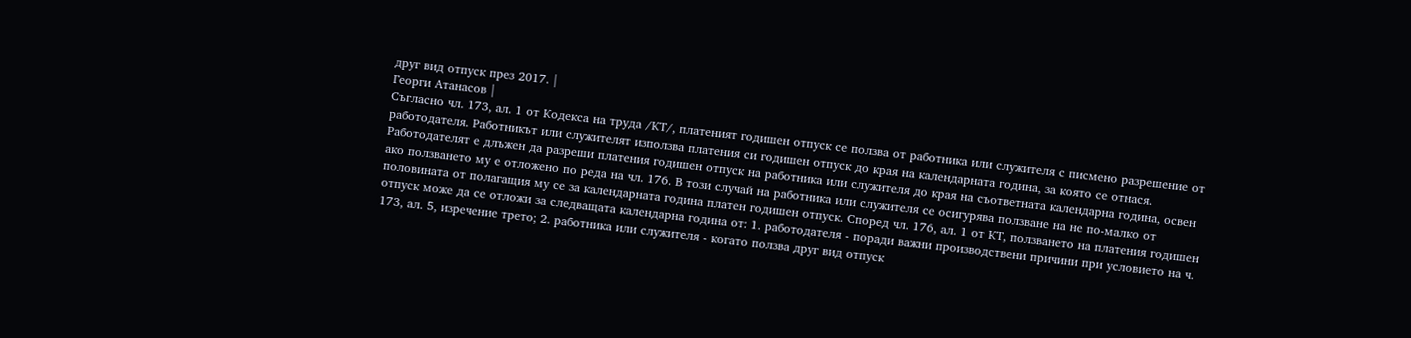друг вид отпуск през 2017. |
Георги Атанасов |
Съгласно чл. 173, ал. 1 от Кодекса на труда /КТ/, платеният годишен отпуск се ползва от работника или служителя с писмено разрешение от работодателя. Работникът или служителят използва платения си годишен отпуск до края на календарната година, за която се отнася. Работодателят е длъжен да разреши платения годишен отпуск на работника или служителя до края на съответната календарна година, освен ако ползването му е отложено по реда на чл. 176. В този случай на работника или служителя се осигурява ползване на не по-малко от половината от полагащия му се за календарната година платен годишен отпуск. Според чл. 176, ал. 1 от КТ, ползването на платения годишен отпуск може да се отложи за следващата календарна година от: 1. работодателя - поради важни производствени причини при условието на ч. 173, ал. 5, изречение трето; 2. работника или служителя - когато ползва друг вид отпуск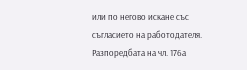или по негово искане със съгласието на работодателя. Разпоредбата на чл. 176а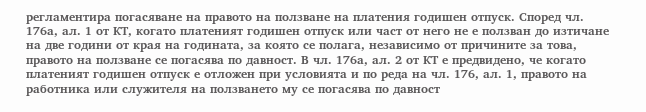регламентира погасяване на правото на ползване на платения годишен отпуск. Според чл. 176а, ал. 1 от КТ, когато платеният годишен отпуск или част от него не е ползван до изтичане на две години от края на годината, за която се полага, независимо от причините за това, правото на ползване се погасява по давност. В чл. 176а, ал. 2 от КТ е предвидено, че когато платеният годишен отпуск е отложен при условията и по реда на чл. 176, ал. 1, правото на работника или служителя на ползването му се погасява по давност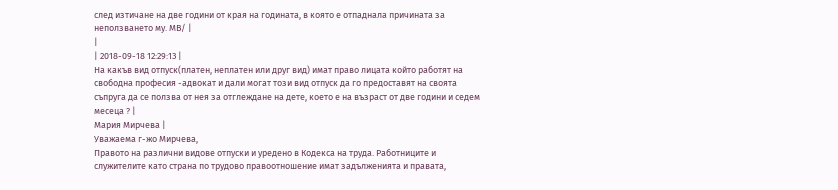след изтичане на две години от края на годината, в която е отпаднала причината за неползването му. МВ/ |
|
| 2018-09-18 12:29:13 |
На какъв вид отпуск(платен, неплатен или друг вид) имат право лицата който работят на свободна професия -адвокат и дали могат този вид отпуск да го предоставят на своята съпруга да се ползва от нея за отглеждане на дете, което е на възраст от две години и седем месеца ? |
Мария Мирчева |
Уважаема г-жо Мирчева,
Правото на различни видове отпуски и уредено в Кодекса на труда. Работниците и служителите като страна по трудово правоотношение имат задълженията и правата,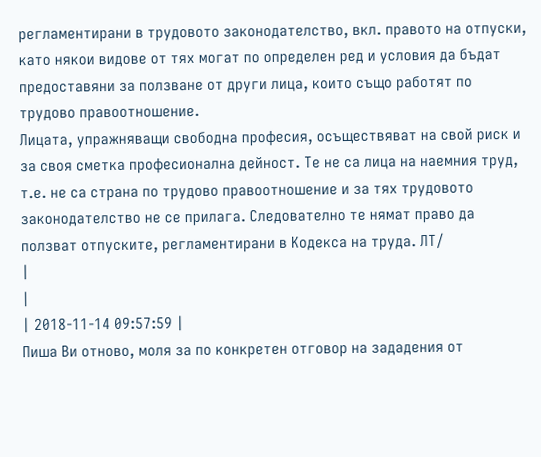регламентирани в трудовото законодателство, вкл. правото на отпуски, като някои видове от тях могат по определен ред и условия да бъдат предоставяни за ползване от други лица, които също работят по трудово правоотношение.
Лицата, упражняващи свободна професия, осъществяват на свой риск и за своя сметка професионална дейност. Те не са лица на наемния труд, т.е. не са страна по трудово правоотношение и за тях трудовото законодателство не се прилага. Следователно те нямат право да ползват отпуските, регламентирани в Кодекса на труда. ЛТ/
|
|
| 2018-11-14 09:57:59 |
Пиша Ви отново, моля за по конкретен отговор на зададения от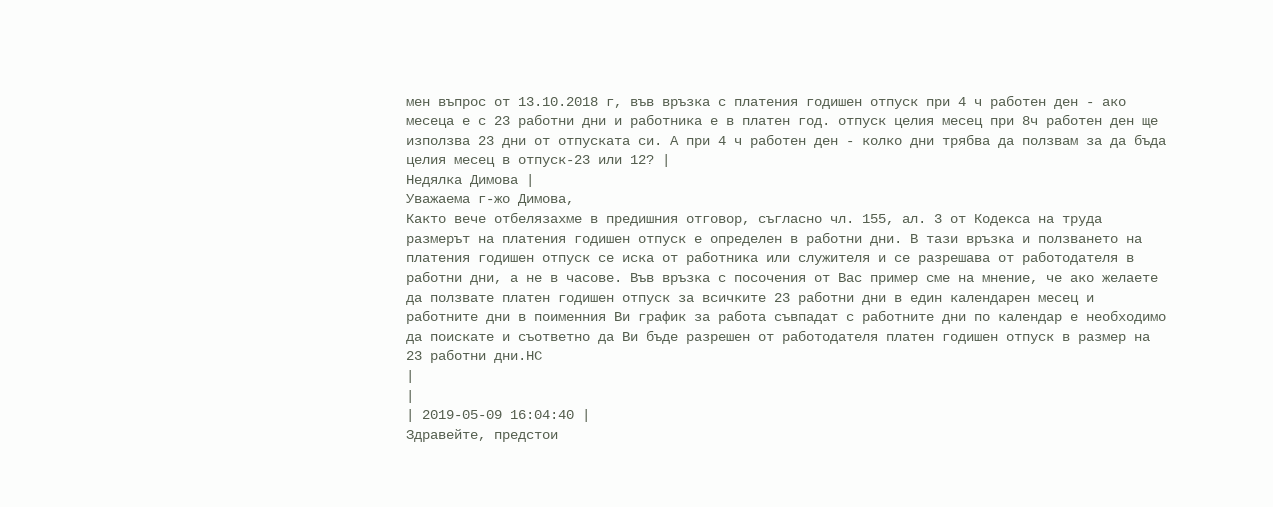мен въпрос от 13.10.2018 г, във връзка с платения годишен отпуск при 4 ч работен ден - ако месеца е с 23 работни дни и работника е в платен год. отпуск целия месец при 8ч работен ден ще използва 23 дни от отпуската си. А при 4 ч работен ден - колко дни трябва да ползвам за да бъда целия месец в отпуск-23 или 12? |
Недялка Димова |
Уважаема г-жо Димова,
Както вече отбелязахме в предишния отговор, съгласно чл. 155, ал. 3 от Кодекса на труда размерът на платения годишен отпуск е определен в работни дни. В тази връзка и ползването на платения годишен отпуск се иска от работника или служителя и се разрешава от работодателя в работни дни, а не в часове. Във връзка с посочения от Вас пример сме на мнение, че ако желаете да ползвате платен годишен отпуск за всичките 23 работни дни в един календарен месец и работните дни в поименния Ви график за работа съвпадат с работните дни по календар е необходимо да поискате и съответно да Ви бъде разрешен от работодателя платен годишен отпуск в размер на 23 работни дни.НС
|
|
| 2019-05-09 16:04:40 |
Здравейте, предстои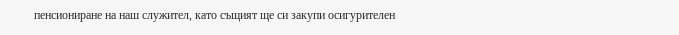пенсиониране на наш служител, като същият ще си закупи осигурителен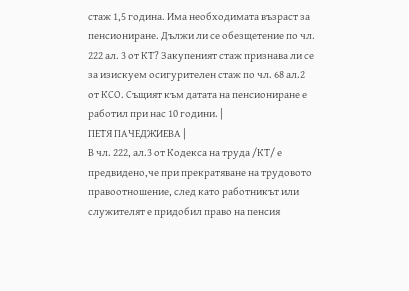стаж 1,5 година. Има необходимата възраст за пенсиониране. Дължи ли се обезщетение по чл. 222 ал. 3 от КТ? Закупеният стаж признава ли се за изискуем осигурителен стаж по чл. 68 ал.2 от КСО. Същият към датата на пенсиониране е работил при нас 10 години. |
ПЕТЯ ПАЧЕДЖИЕВА |
В чл. 222, ал.3 от Кодекса на труда /КТ/ е предвидено,че при прекратяване на трудовото правоотношение, след като работникът или служителят е придобил право на пенсия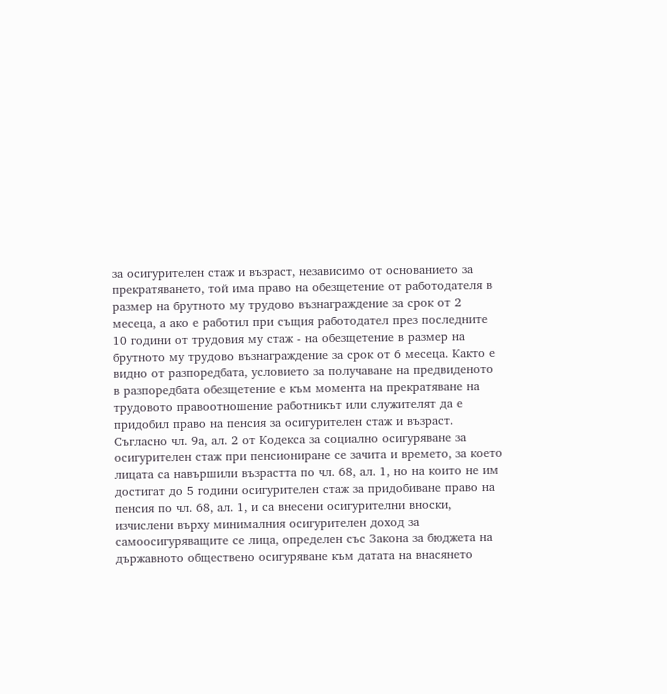за осигурителен стаж и възраст, независимо от основанието за прекратяването, той има право на обезщетение от работодателя в размер на брутното му трудово възнаграждение за срок от 2 месеца, а ако е работил при същия работодател през последните 10 години от трудовия му стаж - на обезщетение в размер на брутното му трудово възнаграждение за срок от 6 месеца. Както е видно от разпоредбата, условието за получаване на предвиденото в разпоредбата обезщетение е към момента на прекратяване на трудовото правоотношение работникът или служителят да е придобил право на пенсия за осигурителен стаж и възраст. Съгласно чл. 9а, ал. 2 от Кодекса за социално осигуряване за осигурителен стаж при пенсиониране се зачита и времето, за което лицата са навършили възрастта по чл. 68, ал. 1, но на които не им достигат до 5 години осигурителен стаж за придобиване право на пенсия по чл. 68, ал. 1, и са внесени осигурителни вноски, изчислени върху минималния осигурителен доход за самоосигуряващите се лица, определен със Закона за бюджета на държавното обществено осигуряване към датата на внасянето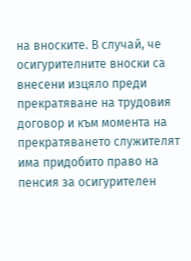на вноските. В случай, че осигурителните вноски са внесени изцяло преди прекратяване на трудовия договор и към момента на прекратяването служителят има придобито право на пенсия за осигурителен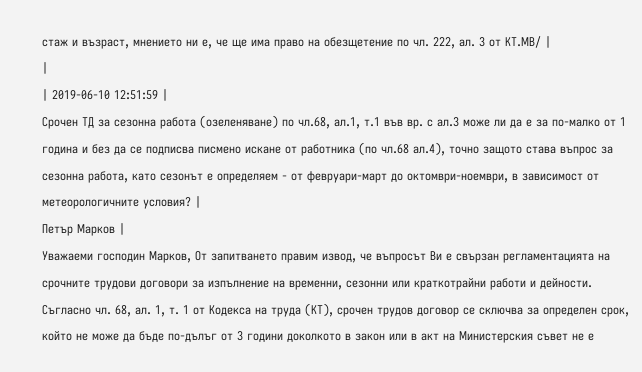стаж и възраст, мнението ни е, че ще има право на обезщетение по чл. 222, ал. 3 от КТ.МВ/ |
|
| 2019-06-10 12:51:59 |
Срочен ТД за сезонна работа (озеленяване) по чл.68, ал.1, т.1 във вр. с ал.3 може ли да е за по-малко от 1 година и без да се подписва писмено искане от работника (по чл.68 ал.4), точно защото става въпрос за сезонна работа, като сезонът е определяем - от февруари-март до октомври-ноември, в зависимост от метеорологичните условия? |
Петър Марков |
Уважаеми господин Марков, От запитването правим извод, че въпросът Ви е свързан регламентацията на срочните трудови договори за изпълнение на временни, сезонни или краткотрайни работи и дейности. Съгласно чл. 68, ал. 1, т. 1 от Кодекса на труда (КТ), срочен трудов договор се сключва за определен срок, който не може да бъде по-дълъг от 3 години доколкото в закон или в акт на Министерския съвет не е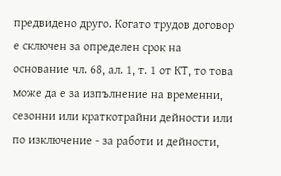предвидено друго. Когато трудов договор е сключен за определен срок на основание чл. 68, ал. 1, т. 1 от КТ, то това може да е за изпълнение на временни, сезонни или краткотрайни дейности или по изключение - за работи и дейности,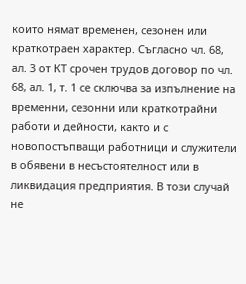които нямат временен, сезонен или краткотраен характер. Съгласно чл. 68, ал. 3 от КТ срочен трудов договор по чл. 68, ал. 1, т. 1 се сключва за изпълнение на временни, сезонни или краткотрайни работи и дейности, както и с новопостъпващи работници и служители в обявени в несъстоятелност или в ликвидация предприятия. В този случай не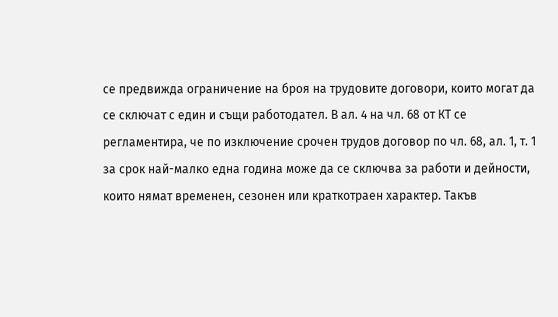се предвижда ограничение на броя на трудовите договори, които могат да се сключат с един и същи работодател. В ал. 4 на чл. 68 от КТ се регламентира, че по изключение срочен трудов договор по чл. 68, ал. 1, т. 1 за срок най-малко една година може да се сключва за работи и дейности, които нямат временен, сезонен или краткотраен характер. Такъв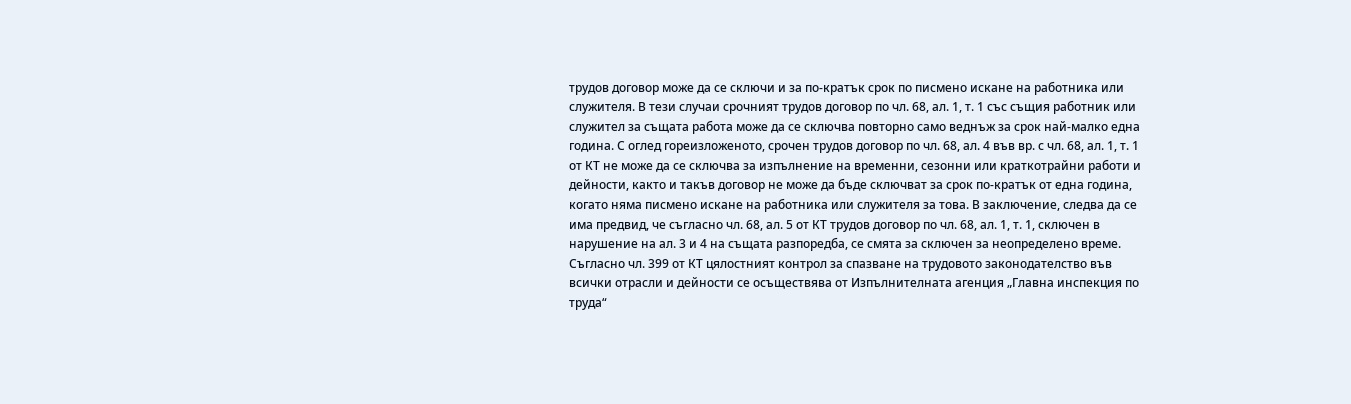трудов договор може да се сключи и за по-кратък срок по писмено искане на работника или служителя. В тези случаи срочният трудов договор по чл. 68, ал. 1, т. 1 със същия работник или служител за същата работа може да се сключва повторно само веднъж за срок най-малко една година. С оглед гореизложеното, срочен трудов договор по чл. 68, ал. 4 във вр. с чл. 68, ал. 1, т. 1 от КТ не може да се сключва за изпълнение на временни, сезонни или краткотрайни работи и дейности, както и такъв договор не може да бъде сключват за срок по-кратък от една година, когато няма писмено искане на работника или служителя за това. В заключение, следва да се има предвид, че съгласно чл. 68, ал. 5 от КТ трудов договор по чл. 68, ал. 1, т. 1, сключен в нарушение на ал. 3 и 4 на същата разпоредба, се смята за сключен за неопределено време. Съгласно чл. 399 от КТ цялостният контрол за спазване на трудовото законодателство във всички отрасли и дейности се осъществява от Изпълнителната агенция „Главна инспекция по труда“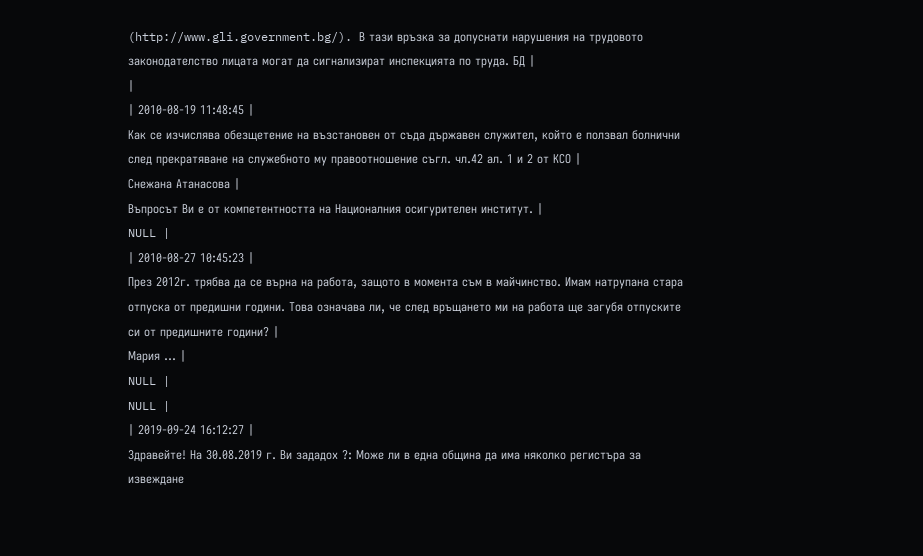(http://www.gli.government.bg/). В тази връзка за допуснати нарушения на трудовото законодателство лицата могат да сигнализират инспекцията по труда. БД |
|
| 2010-08-19 11:48:45 |
Как се изчислява обезщетение на възстановен от съда държавен служител, който е ползвал болнични след прекратяване на служебното му правоотношение съгл. чл.42 ал. 1 и 2 от КСО |
Снежана Атанасова |
Въпросът Ви е от компетентността на Националния осигурителен институт. |
NULL |
| 2010-08-27 10:45:23 |
През 2012г. трябва да се върна на работа, защото в момента съм в майчинство. Имам натрупана стара отпуска от предишни години. Това означава ли, че след връщането ми на работа ще загубя отпуските си от предишните години? |
Мария ... |
NULL |
NULL |
| 2019-09-24 16:12:27 |
Здравейте! На 30.08.2019 г. Ви зададох ?: Може ли в една община да има няколко регистъра за извеждане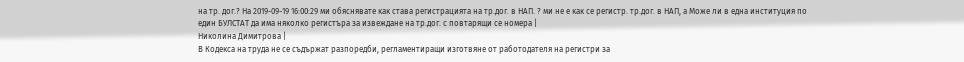на тр. дог.? На 2019-09-19 16:00:29 ми обяснявате как става регистрацията на тр.дог. в НАП. ? ми не е как се регистр. тр.дог. в НАП, а Може ли в една институция по един БУЛСТАТ да има няколко регистъра за извеждане на тр.дог. с повтарящи се номера |
Николина Димитрова |
В Кодекса на труда не се съдържат разпоредби, регламентиращи изготвяне от работодателя на регистри за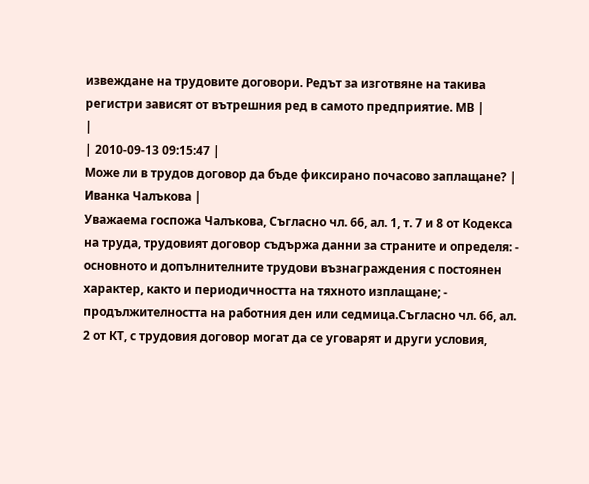извеждане на трудовите договори. Редът за изготвяне на такива регистри зависят от вътрешния ред в самото предприятие. МВ |
|
| 2010-09-13 09:15:47 |
Може ли в трудов договор да бъде фиксирано почасово заплащанe? |
Иванка Чалъкова |
Уважаема госпожа Чалъкова, Съгласно чл. 66, ал. 1, т. 7 и 8 от Кодекса на труда, трудовият договор съдържа данни за страните и определя: - основното и допълнителните трудови възнаграждения с постоянен характер, както и периодичността на тяхното изплащане; - продължителността на работния ден или седмица.Съгласно чл. 66, ал. 2 от КТ, с трудовия договор могат да се уговарят и други условия,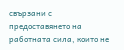свързани с предоставянето на работната сила, които не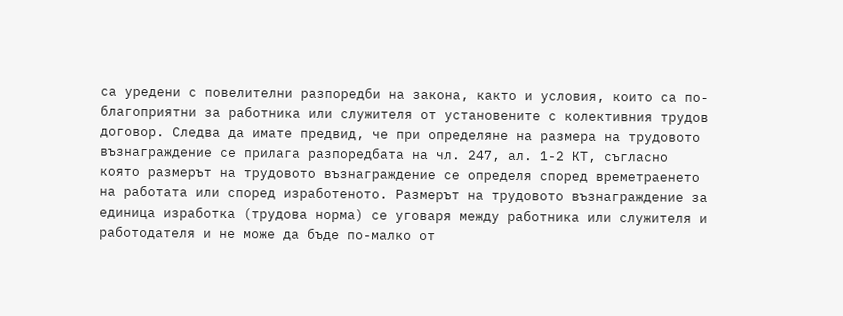са уредени с повелителни разпоредби на закона, както и условия, които са по-благоприятни за работника или служителя от установените с колективния трудов договор. Следва да имате предвид, че при определяне на размера на трудовото възнаграждение се прилага разпоредбата на чл. 247, ал. 1-2 КТ, съгласно която размерът на трудовото възнаграждение се определя според времетраенето на работата или според изработеното. Размерът на трудовото възнаграждение за единица изработка (трудова норма) се уговаря между работника или служителя и работодателя и не може да бъде по-малко от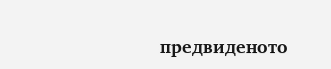предвиденото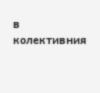в колективния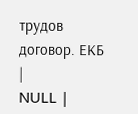трудов договор. ЕКБ |
NULL |